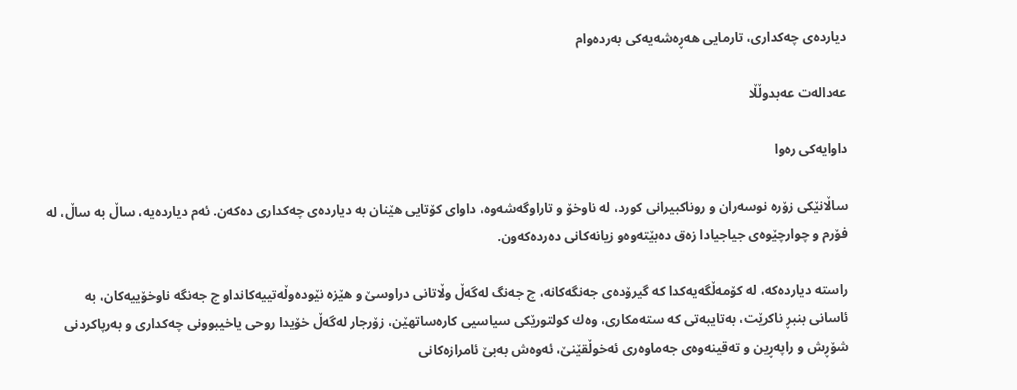دیارده‌ی چه‌كداری، تارمایی هه‌ڕه‌شه‌یه‌كی به‌رده‌وام

عەدالەت عەبدوڵڵا

داوایه‌كی ره‌وا

ساڵانێكی زۆره‌ نوسه‌ران و روناكبیرانی كورد، له ناوخۆ و تاراوگه‌شه‌وه‌، داوای كۆتایی هێنان به‌ دیارده‌ی چه‌كداری ده‌كه‌ن. ئه‌م دیارده‌یه‌، ساڵ به‌ ساڵ، له‌ فۆرم و چوارچێوه‌ی جیاجیادا زه‌ق ده‌بێته‌وه‌و زیانه‌كانی ده‌رده‌كه‌ون.

راسته‌ دیارده‌كه‌، له‌ كۆمه‌ڵگه‌یه‌كدا كه‌ گیرۆده‌ی جه‌نگه‌كانه‌، چ جه‌نگ له‌گه‌ڵ وڵاتانی دراوسێ و هێزه‌ نێوده‌وڵه‌تییه‌كانداو چ جه‌نگه‌ ناوخۆییه‌كان، به‌ ئاسانی بنبڕ ناكرێت، به‌تایبه‌تی كه‌ سته‌مكاری، وه‌ك كولتورێكی سیاسیی كاره‌ساتهێن، زۆرجار له‌گه‌ڵ خۆیدا روحی ياخیبوونی چه‌كداری و به‌رپاكردنی شۆڕش و راپه‌ڕین و ته‌قینه‌وه‌ی جه‌ماوه‌ری ئه‌خوڵقێنێ، ئه‌وه‌ش به‌بێ ئامرازه‌كانی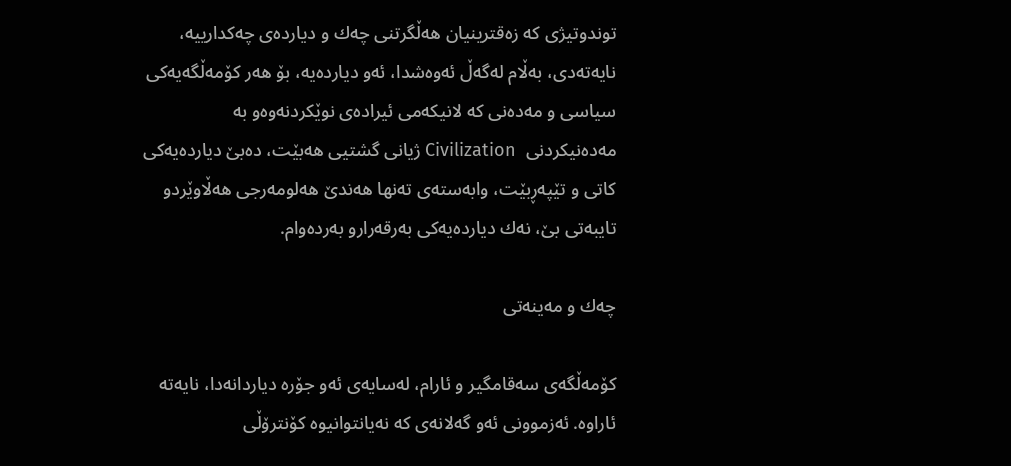توندوتیژی كه‌ زه‌قترینیان هه‌ڵگرتنی چه‌ك و دیارده‌ی چه‌كدارییه‌، نایه‌ته‌دی، به‌ڵام له‌گه‌ڵ ئه‌وه‌شدا، ئه‌و دیارده‌یه‌، بۆ هه‌ر كۆمه‌ڵگه‌یه‌كی سیاسی و مه‌ده‌نی كه‌ لانیكه‌می ئیراده‌ی نوێكردنه‌وه‌و به‌ مه‌ده‌نیكردنی  Civilization ژیانی گشتیی هه‌بێت، ده‌بێ دیارده‌یه‌كی كاتی و تێپه‌ڕبێت، وابه‌سته‌ی ته‌نها هه‌ندێ هه‌لومه‌رجی هه‌ڵاوێردو تایبه‌تی بێ،‌ نه‌ك دیارده‌یه‌كی به‌رقه‌رارو به‌رده‌وام.

چه‌ك و مه‌ینه‌تی

كۆمه‌ڵگه‌ی سه‌قامگیر و ئارام، له‌سایه‌ی ئه‌و جۆره‌ دیاردانه‌دا،‌ نایه‌ته‌ ئاراوه‌. ئه‌زموونی ئه‌و گه‌لانه‌ی كه‌ نه‌یانتوانیوه‌ كۆنترۆڵی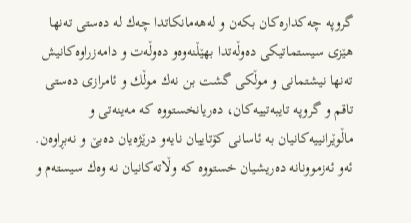گروپه‌ چه‌كداره‌كان بكه‌ن و له‌هه‌مانكاتدا چه‌ك له‌ ده‌ستی ته‌نها هێزی سیستماتیكی ده‌وڵه‌تدا بهێڵنه‌وه‌و ده‌وڵه‌ت و دامه‌زراوه‌كانیش ته‌نها نیشتمانی و موڵكی گشت بن نه‌ك موڵك و ئامرازی ده‌ستی تاقم و گروپه‌ تایبه‌تییه‌كان‌، ده‌ریانخستووه‌ كه‌ مه‌ینه‌تی و ماڵوێرانییه‌كانیان به‌ ئاسانی كۆتاییان نایه‌و درێژه‌یان ده‌بێ و نه‌بڕاوه‌ن‌. ئه‌و ئه‌زموونانه‌ ده‌ریشیان خستووه‌ كه‌ وڵاته‌كانیان نه‌ وه‌ك سیسته‌م و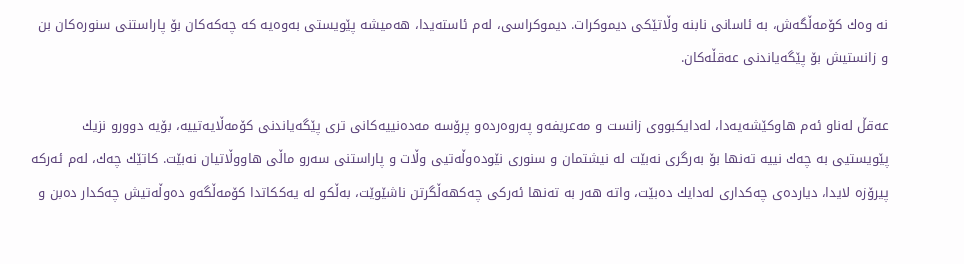نه‌ وه‌ك كۆمه‌ڵگه‌ش، به‌ ئاسانی نابنه‌ وڵاتێكی دیموكرات. دیموكراسی، له‌م ئاسته‌یدا، هه‌میشه پێویستی به‌وه‌یه‌ كه‌ چه‌كه‌كان بۆ پاراستنی سنوره‌كان بن و زانستیش بۆ پێگه‌یاندنی عه‌قڵه‌كان.

عه‌قڵ له‌ناو ئه‌م هاوكێشه‌یه‌دا، له‌دایكبووی زانست و مه‌عریفه‌و په‌روه‌رده‌و پرۆسه مه‌ده‌نییه‌كانی تری ‌پێگه‌یاندنی كۆمه‌ڵایه‌تییه، بۆیه‌ دوورو نزیك پێویستیی به‌ چه‌ك نییه‌ ته‌نها بۆ به‌رگری نه‌بێت له‌ نیشتمان و سنوری نێوده‌وڵه‌تیی وڵات و پاراستنی سه‌رو ماڵی هاووڵاتیان نه‌بێت. كاتێك چه‌ك، له‌م ئه‌ركه‌ پیرۆزه‌ لایدا، دیارده‌ی چه‌كداری له‌دایك ده‌بێت، واته‌ هه‌ر به‌ ته‌نها ئه‌ركی چه‌كهه‌ڵگرتن ناشێوێت، به‌ڵكو له‌ یه‌ككاتدا كۆمه‌ڵگه‌و ده‌وڵه‌تیش چه‌كدار ده‌بن و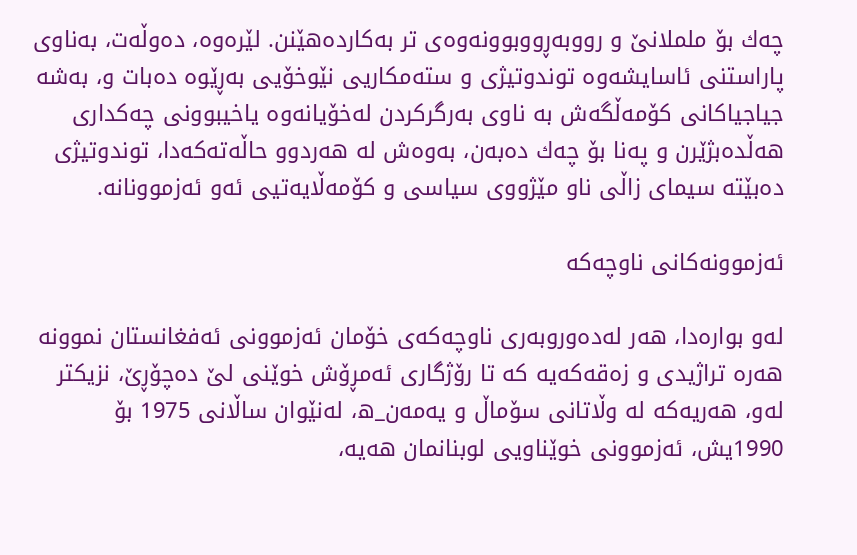چه‌ك بۆ ململانێ و رووبه‌ڕووبوونه‌وه‌ی تر به‌كارده‌هێنن. لێره‌وه‌، ده‌وڵه‌ت، به‌ناوی پاراستنی ئاسایشه‌وه‌ توندوتیژی و سته‌مكاریی نێوخۆیی به‌ڕێوه‌ ده‌بات و، به‌شه‌ جیاجیاكانی كۆمه‌ڵگه‌ش به‌ ناوی به‌رگركردن له‌خۆیانه‌وه‌ یاخیبوونی چه‌كداری هه‌ڵده‌بژێرن و په‌نا بۆ چه‌ك ده‌به‌ن، به‌وه‌ش له‌ هه‌ردوو حاڵه‌ته‌كه‌دا، توندوتیژی ده‌بێته‌ سیمای زاڵی ناو مێژووی سیاسی و كۆمه‌ڵایه‌تیی ئه‌و ئه‌زموونانه‌.

ئه‌زموونه‌كانی ناوچه‌كه‌‌

له‌و بواره‌دا، هه‌ر له‌ده‌وروبه‌ری ناوچه‌كه‌ی خۆمان ئه‌زموونی ئه‌فغانستان نموونه‌ هه‌ره‌ تراژیدی و زه‌قه‌كه‌یه كه‌ تا رۆژگاری ئه‌مڕۆش خوێنی لێ ده‌چۆڕێ‌، نزیكتر له‌و، هه‌ریه‌كه‌ له‌ وڵاتانی سۆماڵ و یه‌مه‌ن_ه‌، له‌نێوان ساڵانی 1975 بۆ 1990یش، ئه‌زموونی خوێناویی لوبنانمان هه‌یه‌،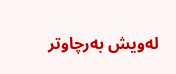له‌ویش به‌رچاوتر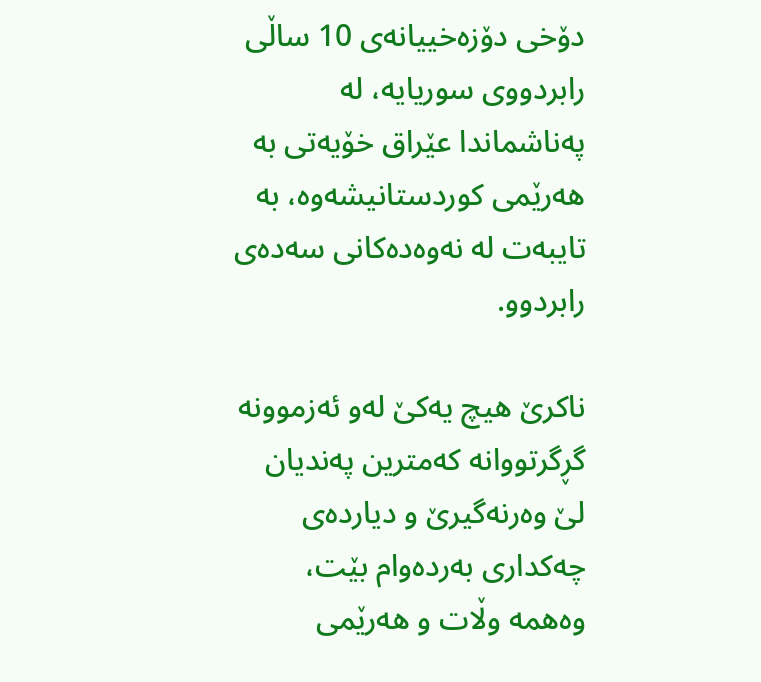دۆخی دۆزه‌خییانه‌ی 10 ساڵی رابردووی سوریایه‌، له‌ په‌ناشماندا عێراق خۆیه‌تی به‌ هه‌رێمی كوردستانیشه‌وه، به‌ تایبه‌ت له‌ نه‌وه‌ده‌كانی سه‌ده‌ی رابردوو‌.

ناكرێ هیچ یه‌كێ له‌و ئه‌زموونه‌ گڕگرتووانه‌ كه‌مترین په‌ندیان لێ وه‌رنه‌گیرێ و دیارده‌ی چه‌كداری به‌رده‌وام بێت، وه‌همه‌ وڵات و هه‌رێمی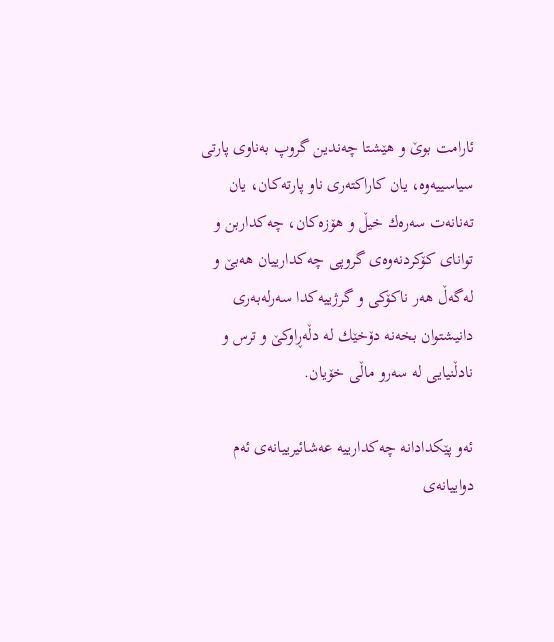ئارامت بوێ و هێشتا چه‌ندین گروپ به‌ناوی پارتی سیاسییه‌وه‌، یان كاراكته‌ری ناو پارته‌كان، یان ته‌نانه‌ت سه‌ره‌ك خیڵ و هۆزه‌كان، چه‌كداربن و توانای كۆكردنه‌وه‌ی گروپی چه‌كدارییان هه‌بێ و له‌گه‌ڵ هه‌ر ناكۆكی و گرژییه‌كدا سه‌رله‌به‌ری دانیشتوان بخه‌نه‌ دۆخێك له‌ دڵه‌ڕاوكێ و ترس و نادڵنیایی له‌ سه‌رو ماڵی خۆیان.

ئه‌و پێكدادانه‌ چه‌كدارییه‌ عه‌شائیرییانه‌ی ئه‌م دواییانه‌ی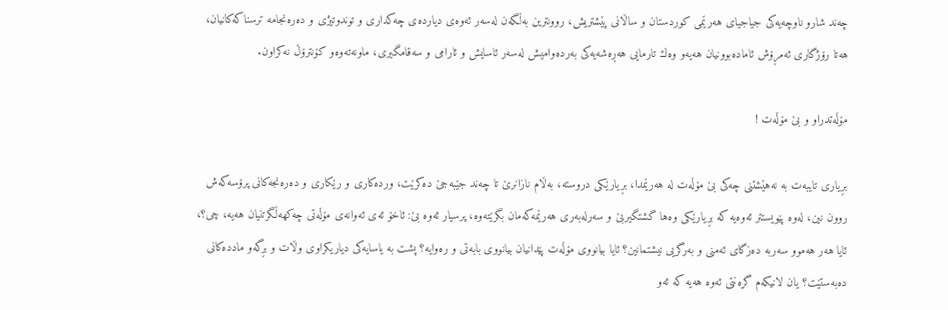چه‌ند شارو ناوچه‌یه‌كی جیاجیای هه‌رێمی كوردستان و ساڵانی پێشتریش، روونترین به‌ڵگه‌ن له‌سه‌ر ئه‌وه‌ی دیارده‌ی چه‌كداری و توندوتیژی و ده‌ره‌نجامه‌ ترسناكه‌كانیان، هه‌تا رۆژگاری ئه‌مڕۆش ئاماده‌بوونیان هه‌یه‌و وه‌ك تارمایی هه‌ڕه‌شه‌یه‌كی به‌رده‌وامیش له‌سه‌ر ئاسایش و ئارامی و سه‌قامگیری، ماونه‌ته‌وه‌و كۆنترۆڵ نه‌كراون‌.

مۆڵه‌تدراو و بێ مۆڵه‌ت !

بڕیاری تایبه‌ت به‌ نه‌هێشتنی چه‌كی بێ مۆڵه‌ت له‌ هه‌رێمدا، بڕیارێكی دروسته‌، به‌ڵام نازانرێ تا چه‌ند جێبه‌جێ ده‌كرێت، ورده‌كاری و رێكاری و ده‌ره‌نجه‌كانی پرۆسه‌كه‌ش روون نین، له‌وه‌ پێویستتر ئه‌وه‌یه‌ كه‌ بڕیارێكی وه‌ها گشتگیربێ و سه‌رله‌به‌ری هه‌رێمه‌كه‌مان بگرێته‌وه‌، پرسیار ئه‌وه ‌بێ: ئاخۆ ئه‌ی ئه‌وانه‌ی مۆڵه‌تی چه‌كهه‌ڵگرتنیان هه‌یه، چی؟، ئایا هه‌ر هه‌موو‌ سه‌ربه‌ ده‌زگای ئه‌منی و به‌رگریی نیشتمانین؟ ئایا بیانووی مۆڵه‌ت پێدانیان بیانووی بابه‌تی و ره‌وایه‌؟ پشت به‌ یاسایه‌كی دیاریكراوی وڵات و بڕگه‌و مادده‌كانی ده‌به‌ستێت؟ یان لانیكه‌م گره‌نتی ئه‌وه‌ هه‌یه‌ كه‌ ئه‌و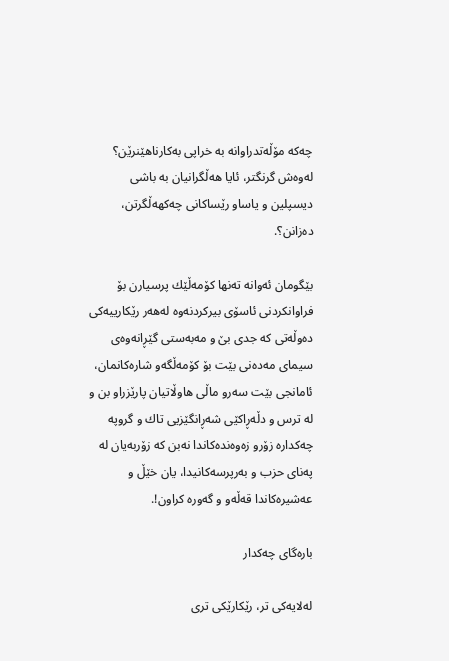چه‌كه‌ مۆڵه‌تدراوانه‌ به‌ خراپی به‌كارناهێنرێن؟ له‌وه‌ش گرنگتر، ئایا هه‌ڵگرانیان به‌ باشی دیسپلین و یاساو رێساكانی چه‌كهه‌ڵگرتن، ده‌زانن؟.

بێگومان ئه‌وانه ته‌نها‌ كۆمه‌ڵێك پرسیارن بۆ فراوانكردنی ئاسۆی بیركردنه‌وه‌ له‌هه‌ر رێكارییه‌كی ده‌وڵه‌تی كه‌ جدی بێ و مه‌به‌ستی گێڕانه‌وه‌ی سیمای مه‌ده‌نی بێت بۆ كۆمه‌ڵگه‌و شاره‌كانمان، ئامانجی بێت سه‌رو ماڵی هاوڵاتیان پارێزراو بن و له‌ ترس و دڵه‌ڕاكێی شه‌ڕانگێزیی تاك و گروپه‌ چه‌كداره‌ زۆرو زه‌وه‌نده‌كاندا نه‌بن كه‌ زۆربه‌یان له‌ په‌نای حزب و به‌رپرسه‌كانیدا، یان خێڵ و عه‌شیره‌كاندا قه‌ڵه‌و و گه‌وره‌ كراون!.

باره‌گای چه‌كدار

له‌لایه‌كی تر، رێكارێكی تری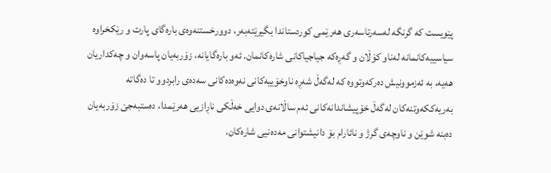پێویست كه‌ گرنگه له‌سه‌رتاسه‌ری هه‌رێمی كوردستاندا‌ بگیرێته‌به‌ر، دوورخستنه‌وه‌ی باره‌گای پارت و رێكخراوه‌ سیاسییه‌كانمانه‌‌ له‌ناو كۆڵان و گه‌ڕه‌كه‌ جیاجیاكانی شاره‌كانمان. ئه‌و باره‌گایانه‌، زۆربه‌یان پاسه‌وان و چه‌كداریان هه‌یه‌، به‌ ئه‌زموونیش ده‌ركه‌وتووه‌‌ كه‌ له‌گه‌ڵ شه‌ڕه‌ ناوخۆییه‌كانی نه‌وه‌ده‌كانی سه‌ده‌ی رابردوو تا ده‌گاته‌ به‌ریه‌ككه‌وتنه‌كان له‌گه‌ڵ خۆپیشاندانه‌كانی ئه‌م ساڵانه‌ی دوایی خه‌ڵكی ناڕازیی هه‌رێمدا، ده‌ستبه‌جێ زۆربه‌یان ده‌بنه‌ شوێن و ناوچه‌ی گرژ و نائارام بۆ دانیشتوانی مه‌ده‌نیی شاره‌كان.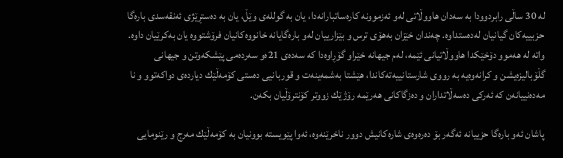له‌ 30 ساڵی رابردوودا به‌ سه‌دان هاووڵاتی له‌و ئه‌زموونه‌ كاره‌ساتبارانه‌دا، یان به‌ گولله‌ی وێڵ، یان به‌ ده‌ستڕێژی ئه‌نقه‌سدی باره‌گا حزبییه‌كان گیانیان له‌ده‌ستداوه‌. چه‌ندان خێزان به‌هۆی ترس و بێزارییان له‌و باره‌گایانه‌ خانووه‌كانیان فرۆشتووه‌ یان به‌كرێیان داوه‌. واته‌ له‌ هه‌موو دۆخێكدا هاووڵاتیانی ئێمه‌، له‌م جیهانه‌ خێراو گۆڕاوه‌دا كه سه‌ده‌ی 21ه‌و‌ سه‌رده‌می پێشكه‌وتن و جیهانی گڵۆبالیزه‌یشن و كرانه‌وه‌یه‌ به‌ رووی شارستانییه‌ته‌كاندا،‌ هێشتا به‌شمه‌ینه‌ت و قوربانیی ده‌ستی كۆمه‌ڵێك دیارده‌ی دواكه‌توو و نا مه‌ده‌نییانه‌‌ن كه‌ ئه‌ركی ده‌سه‌ڵاتداران و ده‌زگاكانی هه‌رێمه‌ رۆژێك زووتر كۆنترۆڵیان بكه‌ن.

پاشان ئه‌و باره‌گا حزییانه‌ ئه‌گه‌ر بۆ ده‌ره‌وه‌ی شاره‌كانیش دوور ناخرێنه‌وه‌، ئه‌وا پێویسته بوونیان به‌ كۆمه‌ڵێك مه‌رج و رێنومایی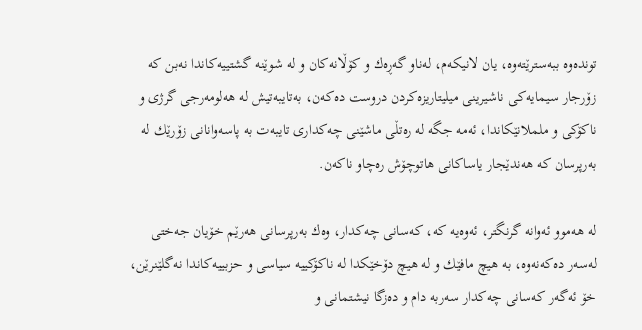تونده‌وه‌ ببه‌سترێته‌وه‌، یان‌ لانیكه‌م، له‌ناو گه‌ڕه‌ك و كۆڵانه‌كان و له‌ شوێنه‌ گشتییه‌كاندا نه‌بن كه‌ زۆرجار سیمایه‌كی ناشیرینی میلیتاریزه‌كردن دروست ده‌كه‌ن، به‌تایبه‌تیش له‌ هه‌لومه‌رجی گرژی و ناكۆكی و ململانێكاندا، ئه‌مه‌ جگه‌ له‌ ره‌تڵی ماشێنی چه‌كداری تایبه‌ت به‌ پاسه‌وانانی زۆرێك له‌ به‌رپرسان كه‌ هه‌ندێجار یاساكانی هاتوچۆش ره‌چاو ناكه‌ن.

له‌ هه‌موو ئه‌وانه‌ گرنگتر، ئه‌وه‌یه‌ كه‌، كه‌سانی چه‌كدار، وه‌ك به‌رپرسانی هه‌رێم خۆیان جه‌ختی له‌سه‌ر ده‌كه‌نه‌وه‌، به‌ هیچ مافێك و له‌ هیچ دۆخێكدا له‌ ناكۆكییه‌ سیاسی و حزبییه‌كاندا نه‌گلێنرێن، خۆ ئه‌گه‌ر كه‌سانی چه‌كدار سه‌ربه‌ دام و ده‌زگا نیشتمانی و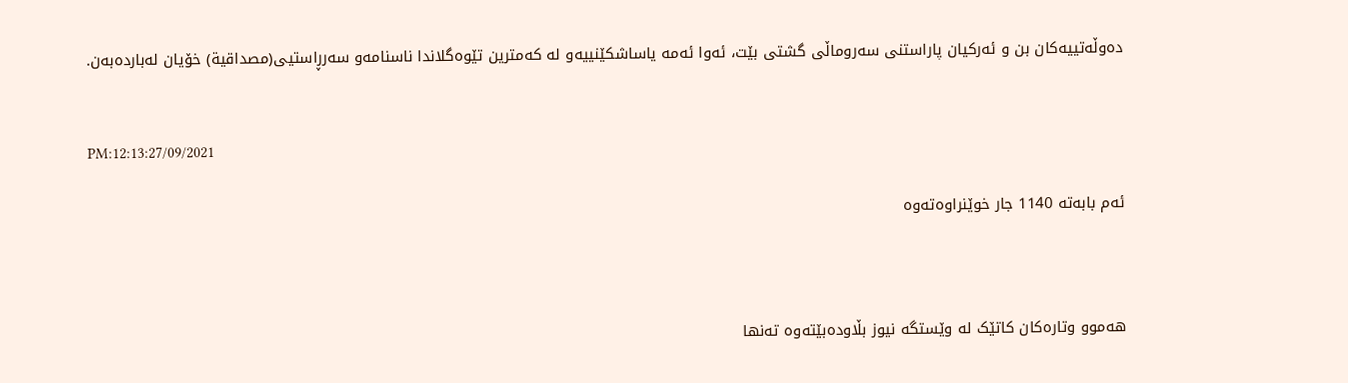ده‌وڵه‌تییه‌كان بن و ئه‌ركیان پاراستنی سه‌روماڵی گشتی بێت، ئه‌وا ئه‌مه یاساشكێنییه‌و له‌ كه‌مترین تێوه‌گلاندا ناسنامه‌و سه‌رڕاستیی(مصداقیة) خۆیان له‌بارده‌به‌ن.


PM:12:13:27/09/2021

ئه‌م بابه‌ته 1140 جار خوێنراوه‌ته‌وه‌‌



هەموو وتارەکان کاتێک لە وێستگە نیوز بڵاودەبێتەوە تەنها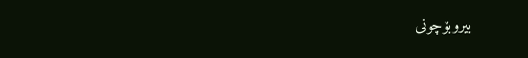بیروبۆچونی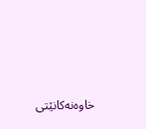خاوەنەکانێتی